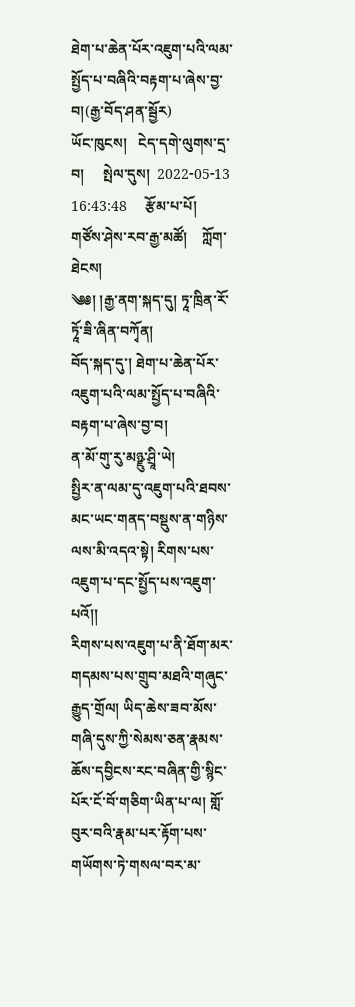ཐེག་པ་ཆེན་པོར་འཇུག་པའི་ལམ་སྤྱོད་པ་བཞིའི་བརྟག་པ་ཞེས་བྱ་བ།(རྒྱ་བོད་ཤན་སྦྱོར)
ཡོང་ཁུངས།   ངེད་དགེ་ལུགས་དྲ་བ།     སྤེལ་དུས།  2022-05-13 16:43:48     རྩོམ་པ་པོ།   གཙོས་ཤེས་རབ་རྒྱ་མཚོ།    ཀློག་ཐེངས།
༄༅། །རྒྱ་ནག་སྐད་དུ། ཏཱ་ཁྲིན་རོ་ཏཱོ་ཟི་ཞིན་བཀྭོན།
བོད་སྐད་དུ་། ཐེག་པ་ཆེན་པོར་འཇུག་པའི་ལམ་སྤྱོད་པ་བཞིའི་བརྟག་པ་ཞེས་བྱ་བ།
ན་མོ་གུ་རུ་མཉྫུ་ཤྲཱི་ཡེ།
སྤྱིར་ན་ལམ་དུ་འཇུག་པའི་ཐབས་མང་ཡང་གནད་བསྡུས་ན་གཉིས་ལས་མི་འདའ་སྟེ། རིགས་པས་འཇུག་པ་དང་སྤྱོད་པས་འཇུག་པའོ།།
རིགས་པས་འཇུག་པ་ནི་ཐོག་མར་གདམས་པས་གྲུབ་མཐའི་གཞུང་རྒྱུད་གྲོལ། ཡིད་ཆེས་ཟབ་མོས་གཞི་དུས་ཀྱི་སེམས་ཅན་རྣམས་ཆོས་དབྱིངས་རང་བཞིན་གྱི་སྙིང་པོར་ངོ་བོ་གཅིག་ཡིན་པ་ལ། གློ་བུར་བའི་རྣམ་པར་རྟོག་པས་གཡོགས་ཏེ་གསལ་བར་མ་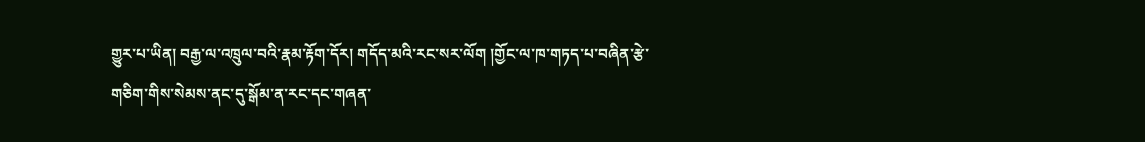གྱུར་པ་ཡིན། བརྒྱ་ལ་འཁྲུལ་བའི་རྣམ་རྟོག་དོར། གདོད་མའི་རང་སར་ལོག །གྱོང་ལ་ཁ་གཏད་པ་བཞིན་རྩེ་གཅིག་གིས་སེམས་ནང་དུ་སྒོམ་ན་རང་དང་གཞན་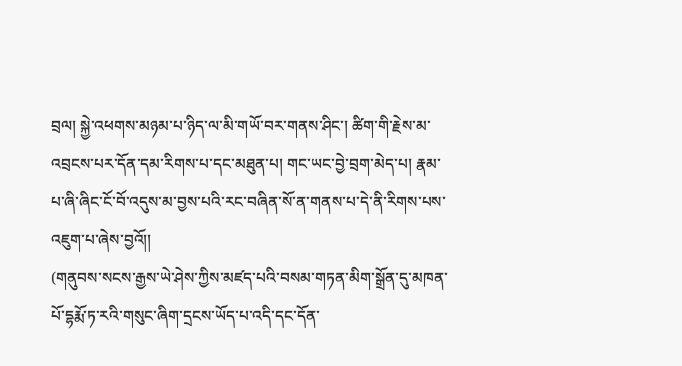བྲལ། སྐྱེ་འཕགས་མཉམ་པ་ཉིད་ལ་མི་གཡོ་བར་གནས་ཤིང་། ཚིག་གི་རྗེས་མ་འབྲངས་པར་དོན་དམ་རིགས་པ་དང་མཐུན་པ། གང་ཡང་བྱེ་བྲག་མེད་པ། རྣམ་པ་ཞི་ཞིང་ངོ་བོ་འདུས་མ་བྱས་པའི་རང་བཞིན་སོ་ན་གནས་པ་དེ་ནི་རིགས་པས་འཇུག་པ་ཞེས་བྱའོ།།
(གནུབས་སངས་རྒྱས་ཡེ་ཤེས་ཀྱིས་མཛད་པའི་བསམ་གཏན་མིག་སྒྲོན་དུ་མཁན་པོ་དྷརྨོ་ཏ་རའི་གསུང་ཞིག་དྲངས་ཡོད་པ་འདི་དང་དོན་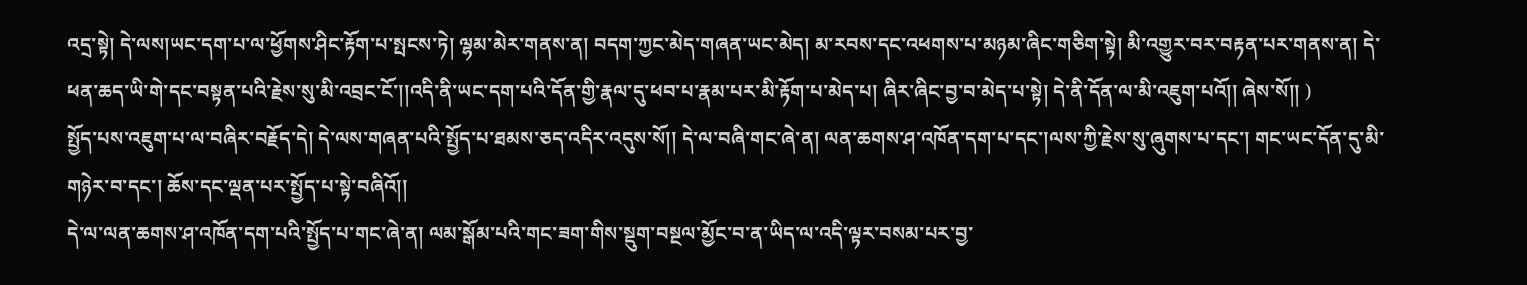འདྲ་སྟེ། དེ་ལས།ཡང་དག་པ་ལ་ཕྱོགས་ཤིང་རྟོག་པ་སྤངས་ཏེ། ལྷམ་མེར་གནས་ན། བདག་ཀྱང་མེད་གཞན་ཡང་མེད། མ་རབས་དང་འཕགས་པ་མཉམ་ཞིང་གཅིག་སྟེ། མི་འགྱུར་བར་བརྟན་པར་གནས་ན། དེ་ཕན་ཆད་ཡི་གེ་དང་བསྟན་པའི་རྗེས་སུ་མི་འབྲང་ངོ་།།འདི་ནི་ཡང་དག་པའི་དོན་གྱི་རྣལ་དུ་ཕབ་པ་རྣམ་པར་མི་རྟོག་པ་མེད་པ། ཞིར་ཞིང་བྱ་བ་མེད་པ་སྟེ། དེ་ནི་དོན་ལ་མི་འཇུག་པའོ།། ཞེས་སོ།། )
སྤྱོད་པས་འཇུག་པ་ལ་བཞིར་བརྗོད་དེ། དེ་ལས་གཞན་པའི་སྤྱོད་པ་ཐམས་ཅད་འདིར་འདུས་སོ།། དེ་ལ་བཞི་གང་ཞེ་ན། ལན་ཆགས་ཤ་འཁོན་དག་པ་དང་།ལས་ཀྱི་རྗེས་སུ་ཞུགས་པ་དང་། གང་ཡང་དོན་དུ་མི་གཉེར་བ་དང་། ཆོས་དང་ལྡན་པར་སྤྱོད་པ་སྟེ་བཞིའོ།།
དེ་ལ་ལན་ཆགས་ཤ་འཁོན་དག་པའི་སྤྱོད་པ་གང་ཞེ་ན། ལམ་སྒོམ་པའི་གང་ཟག་གིས་སྡུག་བསྔལ་མྱོང་བ་ན་ཡིད་ལ་འདི་ལྟར་བསམ་པར་བྱ་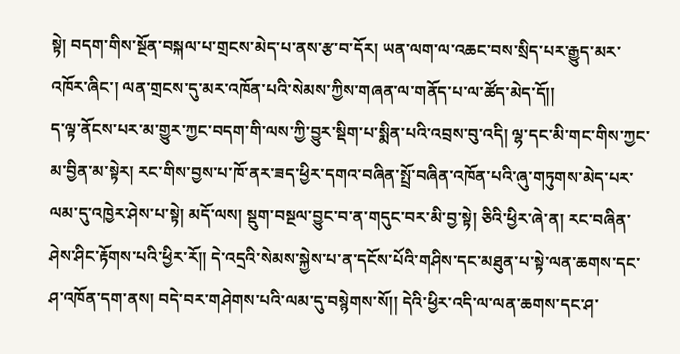སྟེ། བདག་གིས་སྔོན་བསྐལ་པ་གྲངས་མེད་པ་ནས་རྩ་བ་དོར། ཡན་ལག་ལ་འཆང་བས་སྲིད་པར་རྒྱུད་མར་འཁོར་ཞིང་། ལན་གྲངས་དུ་མར་འཁོན་པའི་སེམས་ཀྱིས་གཞན་ལ་གནོད་པ་ལ་ཚོད་མེད་དོ།།
ད་ལྟ་ནོངས་པར་མ་གྱུར་ཀྱང་བདག་གི་ལས་ཀྱི་བྱུར་སྡིག་པ་སྨིན་པའི་འབྲས་བུ་འདི། ལྷ་དང་མི་གང་གིས་ཀྱང་མ་བྱིན་མ་སྟེར། རང་གིས་བྱས་པ་ཁོ་ནར་ཟད་ཕྱིར་དགའ་བཞིན་སྤྲོ་བཞིན་འཁོན་པའི་ཞུ་གཏུགས་མེད་པར་ལམ་དུ་འཁྱེར་ཤེས་པ་སྟེ། མདོ་ལས། སྡུག་བསྔལ་བྱུང་བ་ན་གདུང་བར་མི་བྱ་སྟེ། ཅིའི་ཕྱིར་ཞེ་ན། རང་བཞིན་ཤེས་ཤིང་རྟོགས་པའི་ཕྱིར་རོ།། དེ་འདྲའི་སེམས་སྐྱེས་པ་ན་དངོས་པོའི་གཤིས་དང་མཐུན་པ་སྟེ་ལན་ཆགས་དང་ཤ་འཁོན་དག་ནས། བདེ་བར་གཤེགས་པའི་ལམ་དུ་བསྙེགས་སོ།། དེའི་ཕྱིར་འདི་ལ་ལན་ཆགས་དང་ཤ་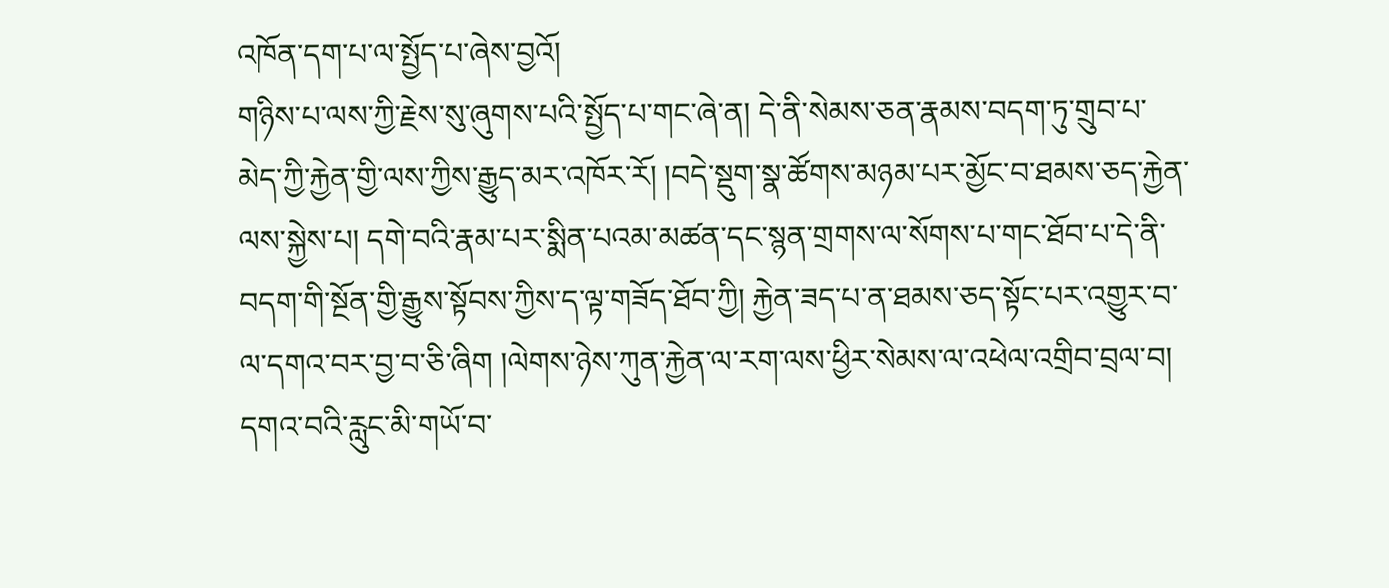འཁོན་དག་པ་ལ་སྤྱོད་པ་ཞེས་བྱའོ།
གཉིས་པ་ལས་ཀྱི་རྗེས་སུ་ཞུགས་པའི་སྤྱོད་པ་གང་ཞེ་ན། དེ་ནི་སེམས་ཅན་རྣམས་བདག་ཏུ་གྲུབ་པ་མེད་ཀྱི་རྐྱེན་གྱི་ལས་ཀྱིས་རྒྱུད་མར་འཁོར་རོ། །བདེ་སྡུག་སྣ་ཚོགས་མཉམ་པར་མྱོང་བ་ཐམས་ཅད་རྐྱེན་ལས་སྐྱེས་པ། དགེ་བའི་རྣམ་པར་སྨིན་པའམ་མཚན་དང་སྙན་གྲགས་ལ་སོགས་པ་གང་ཐོབ་པ་དེ་ནི་བདག་གི་སྔོན་གྱི་རྒྱུས་སྟོབས་ཀྱིས་ད་ལྟ་གཟོད་ཐོབ་ཀྱི། རྐྱེན་ཟད་པ་ན་ཐམས་ཅད་སྟོང་པར་འགྱུར་བ་ལ་དགའ་བར་བྱ་བ་ཅི་ཞིག །ལེགས་ཉེས་ཀུན་རྐྱེན་ལ་རག་ལས་ཕྱིར་སེམས་ལ་འཕེལ་འགྲིབ་བྲལ་བ། དགའ་བའི་རླུང་མི་གཡོ་བ་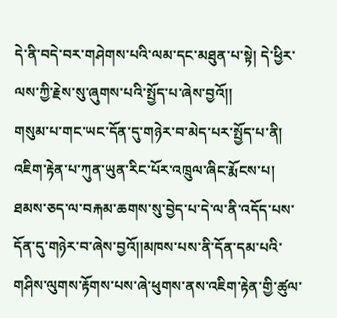དེ་ནི་བདེ་བར་གཤེགས་པའི་ལམ་དང་མཐུན་པ་སྟེ། དེ་ཕྱིར་ལས་ཀྱི་རྗེས་སུ་ཞུགས་པའི་སྤྱོད་པ་ཞེས་བྱའོ།།
གསུམ་པ་གང་ཡང་དོན་དུ་གཉེར་བ་མེད་པར་སྤྱོད་པ་ནི། འཇིག་རྟེན་པ་ཀུན་ཡུན་རིང་པོར་འཁྲུལ་ཞིང་རྨོངས་པ། ཐམས་ཅད་ལ་བརྐམ་ཆགས་སུ་བྱེད་པ་དེ་ལ་ནི་འདོད་པས་དོན་དུ་གཉེར་བ་ཞེས་བྱའོ།།མཁས་པས་ནི་དོན་དམ་པའི་གཤིས་ལུགས་རྟོགས་པས་ཞེ་ཕུགས་ནས་འཇིག་རྟེན་གྱི་ཚུལ་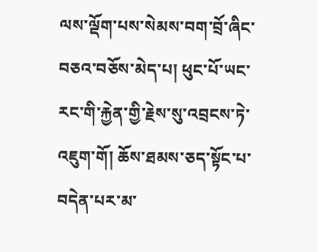ལས་ལྡོག་པས་སེམས་བག་བྲོ་ཞིང་བཅའ་བཅོས་མེད་པ། ཕུང་པོ་ཡང་རང་གི་རྐྱེན་གྱི་རྗེས་སུ་འབྲངས་ཏེ་འཇུག་གོ། ཆོས་ཐམས་ཅད་སྟོང་པ་བདེན་པར་མ་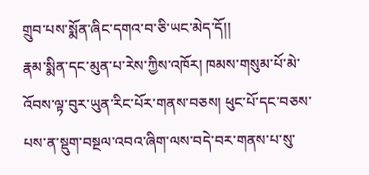གྲུབ་པས་སྨོན་ཞིང་དགའ་བ་ཅི་ཡང་མེད་དོ།།
རྣམ་སྨིན་དང་མུན་པ་རེས་ཀྱིས་འཁོར། ཁམས་གསུམ་པོ་མེ་འོབས་ལྟ་བུར་ཡུན་རིང་པོར་གནས་བཅས། ཕུང་པོ་དང་བཅས་པས་ན་སྡུག་བསྔལ་འབའ་ཞིག་ལས་བདེ་བར་གནས་པ་སུ་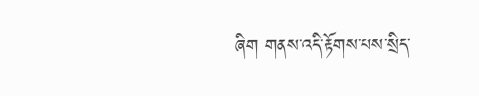ཞིག གནས་འདི་རྟོགས་པས་སྲིད་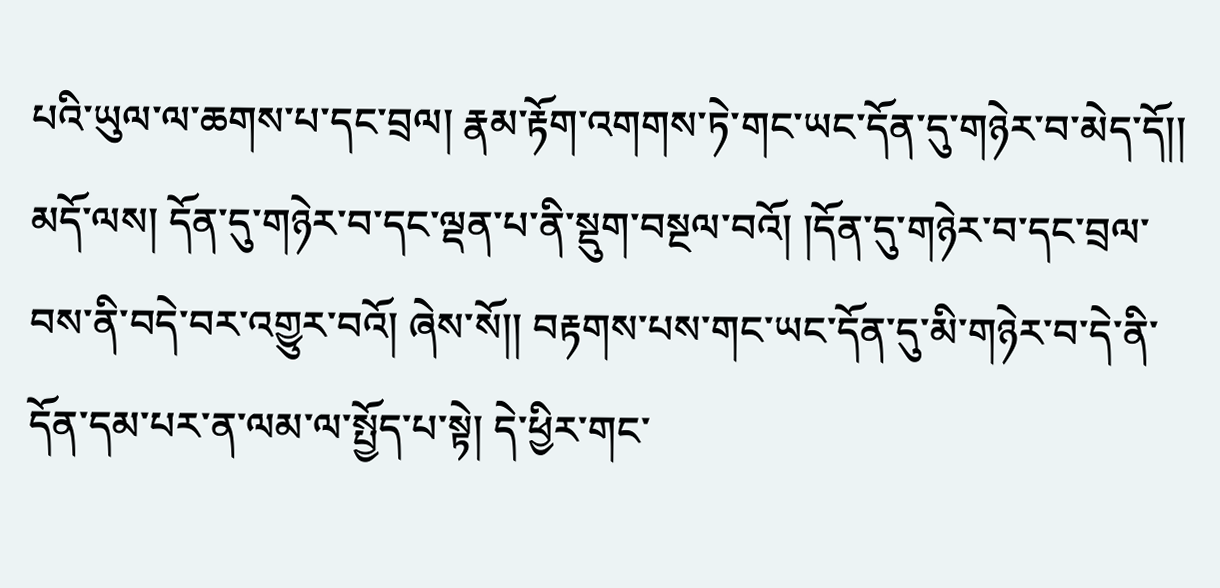པའི་ཡུལ་ལ་ཆགས་པ་དང་བྲལ། རྣམ་རྟོག་འགགས་ཏེ་གང་ཡང་དོན་དུ་གཉེར་བ་མེད་དོ།། མདོ་ལས། དོན་དུ་གཉེར་བ་དང་ལྡན་པ་ནི་སྡུག་བསྔལ་བའོ། །དོན་དུ་གཉེར་བ་དང་བྲལ་བས་ནི་བདེ་བར་འགྱུར་བའོ། ཞེས་སོ།། བརྟགས་པས་གང་ཡང་དོན་དུ་མི་གཉེར་བ་དེ་ནི་དོན་དམ་པར་ན་ལམ་ལ་སྤྱོད་པ་སྟེ། དེ་ཕྱིར་གང་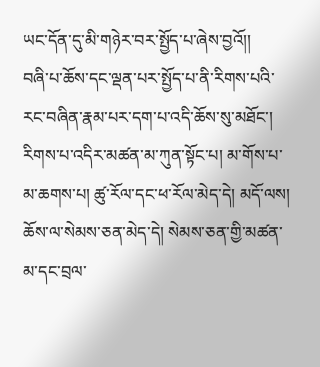ཡང་དོན་དུ་མི་གཉེར་བར་སྤྱོད་པ་ཞེས་བྱའོ།།
བཞི་པ་ཆོས་དང་ལྡན་པར་སྤྱོད་པ་ནི་རིགས་པའི་རང་བཞིན་རྣམ་པར་དག་པ་འདི་ཆོས་སུ་མཐོང་། རིགས་པ་འདིར་མཚན་མ་ཀུན་སྟོང་པ། མ་གོས་པ་མ་ཆགས་པ། ཚུ་རོལ་དང་ཕ་རོལ་མེད་དེ། མདོ་ལས། ཆོས་ལ་སེམས་ཅན་མེད་དེ། སེམས་ཅན་གྱི་མཚན་མ་དང་བྲལ་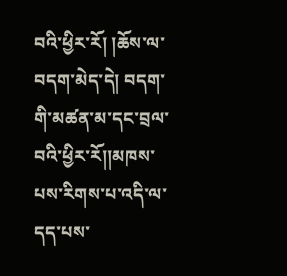བའི་ཕྱིར་རོ། །ཆོས་ལ་བདག་མེད་དེ། བདག་གི་མཚན་མ་དང་བྲལ་བའི་ཕྱིར་རོ།།མཁས་པས་རིགས་པ་འདི་ལ་དད་པས་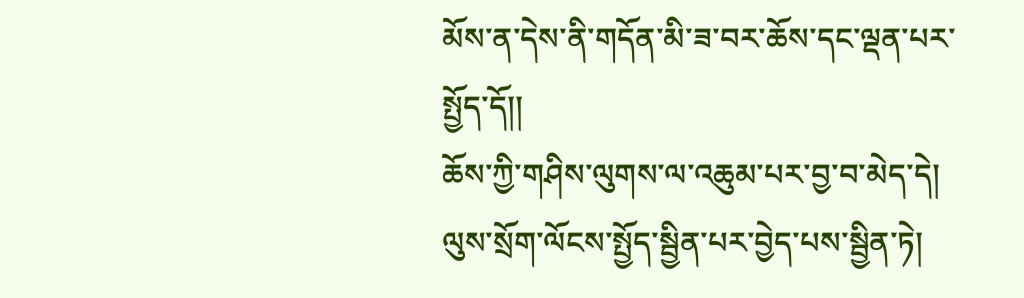མོས་ན་དེས་ནི་གདོན་མི་ཟ་བར་ཆོས་དང་ལྡན་པར་སྤྱོད་དོ།།
ཆོས་ཀྱི་གཤིས་ལུགས་ལ་འཆུམ་པར་བྱ་བ་མེད་དེ། ལུས་སྲོག་ལོངས་སྤྱོད་སྦྱིན་པར་བྱེད་པས་སྦྱིན་ཏེ།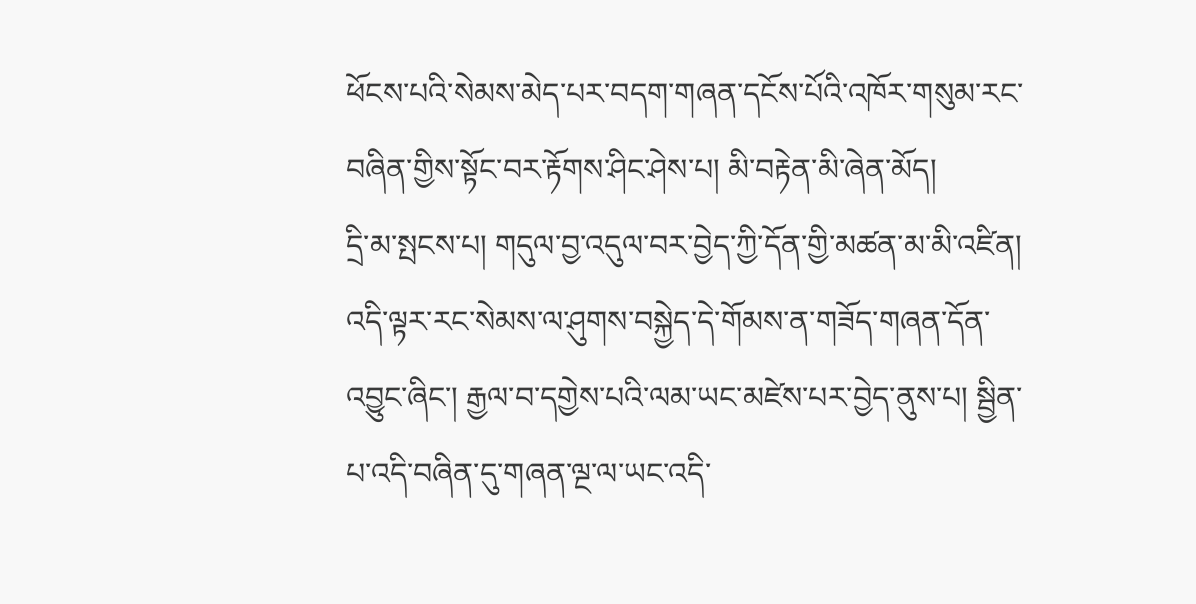ཕོངས་པའི་སེམས་མེད་པར་བདག་གཞན་དངོས་པོའི་འཁོར་གསུམ་རང་བཞིན་གྱིས་སྟོང་བར་རྟོགས་ཤིང་ཤེས་པ། མི་བརྟེན་མི་ཞེན་མོད།
དྲི་མ་སྤངས་པ། གདུལ་བྱ་འདུལ་བར་བྱེད་ཀྱི་དོན་གྱི་མཚན་མ་མི་འཛིན། འདི་ལྟར་རང་སེམས་ལ་ཤུགས་བསྐྱེད་དེ་གོམས་ན་གཟོད་གཞན་དོན་འབྱུང་ཞིང་། རྒྱལ་བ་དགྱེས་པའི་ལམ་ཡང་མཛེས་པར་བྱེད་ནུས་པ། སྦྱིན་པ་འདི་བཞིན་དུ་གཞན་ལྔ་ལ་ཡང་འདི་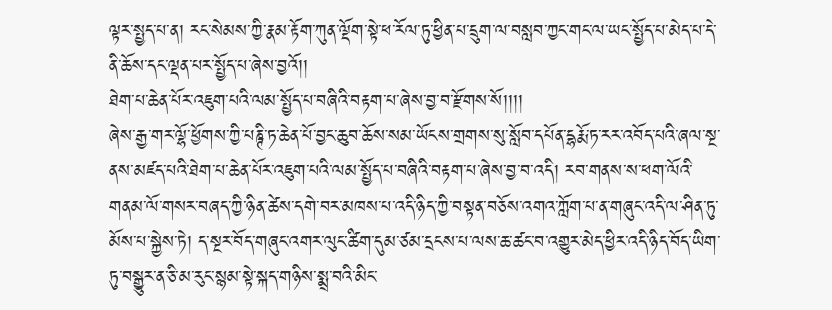ལྟར་སྤྱད་པ་ན། རང་སེམས་ཀྱི་རྣམ་རྟོག་ཀུན་ལྡོག་སྟེ་ཕ་རོལ་ཏུ་ཕྱིན་པ་དྲུག་ལ་བསླབ་ཀྱང་གང་ལ་ཡང་སྤྱོད་པ་མེད་པ་དེ་ནི་ཆོས་དང་ལྡན་པར་སྤྱོད་པ་ཞེས་བྱའོ།།
ཐེག་པ་ཆེན་པོར་འཇུག་པའི་ལམ་སྤྱོད་པ་བཞིའི་བརྟག་པ་ཞེས་བྱ་བ་རྫོགས་སོ།།།།
ཞེས་རྒྱ་གར་ལྷོ་ཕྱོགས་ཀྱི་པཎྚི་ཏ་ཆེན་པོ་བྱང་ཆུབ་ཆོས་སམ་ཡོངས་གྲགས་སུ་སློབ་དཔོན་དྷརྨོ་ཏ་རར་འབོད་པའི་ཞལ་སྔ་ནས་མཛད་པའི་ཐེག་པ་ཆེན་པོར་འཇུག་པའི་ལམ་སྤྱོད་པ་བཞིའི་བརྟག་པ་ཞེས་བྱ་བ་འདི། རབ་གནས་ས་ཕག་ལོའི་གནམ་ལོ་གསར་བཞད་ཀྱི་ཉིན་ཚེས་དགེ་བར་མཁས་པ་འདི་ཉིད་ཀྱི་བསྟན་བཅོས་འགའ་ཀློག་པ་ན་གཞུང་འདི་ལ་ཤིན་ཏུ་མོས་པ་སྐྱེས་ཏེ། ད་སྔར་བོད་གཞུང་འགར་ལུང་ཚིག་དུམ་ཙམ་དྲངས་པ་ལས་ཆ་ཚང་བ་འགྱུར་མེད་ཕྱིར་འདི་ཉིད་བོད་ཡིག་ཏུ་བསྒྱུར་ན་ཅི་མ་རུང་སྙམ་སྟེ་སྐད་གཉིས་སྨྲ་བའི་མིང་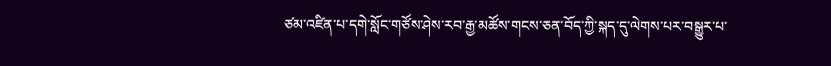ཙམ་འཛིན་པ་དགེ་སློང་གཙོས་ཤེས་རབ་རྒྱ་མཚོས་གངས་ཅན་བོད་ཀྱི་སྐད་དུ་ལེགས་པར་བསྒྱུར་པ་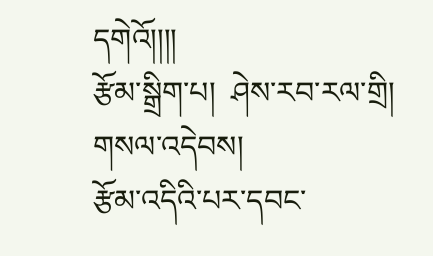དགེའོ།།།།
རྩོམ་སྒྲིག་པ།  ཤེས་རབ་རལ་གྲི།
གསལ་འདེབས།
རྩོམ་འདིའི་པར་དབང་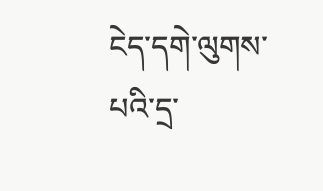ངེད་དགེ་ལུགས་པའི་དྲ་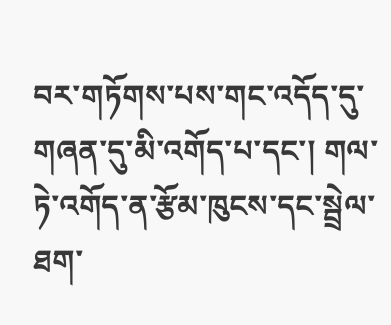བར་གཏོགས་པས་གང་འདོད་དུ་གཞན་དུ་མི་འགོད་པ་དང་། གལ་ཏེ་འགོད་ན་རྩོམ་ཁུངས་དང་སྦྲེལ་ཐག་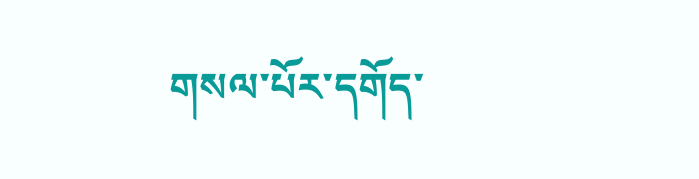གསལ་པོར་དགོད་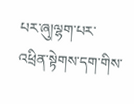པར་ཞུ།ལྷག་པར་འཕྲིན་སྟེགས་དག་གིས་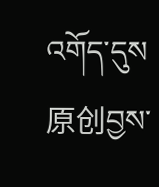འགོད་དུས原创བྱས་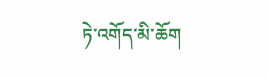ཏེ་འགོད་མི་ཆོག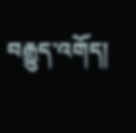བརྒྱུད་འགོད།